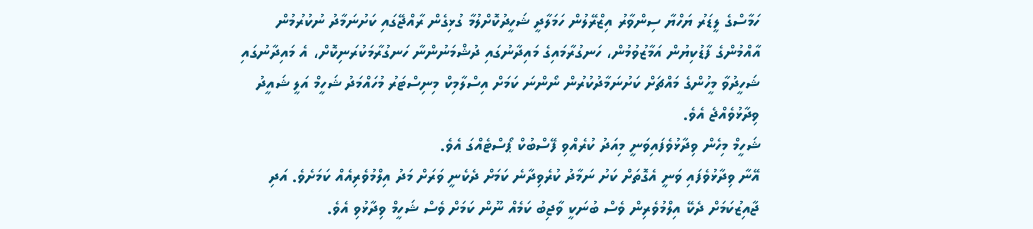ހަމާސްގެ ލީޑަރު ޔަހްޔާ ސިންވާރު އިޒްރޭލުން ހަމަލާދީ ޝަހީދުކޮށްލުމާ ގުޅިގެން ރާއްޖޭގައި ކަށުނަމާދު ނުކުރުމުން އާއްމުންގެ ފާޑުކިޔުން އަމާޒުވުމުން، ހަނގުރާމައިގެ މައިދާނުގައި ދުޝްމަނުންނާ ހަނގުރާމަކުރަނިކޮށް، އެ މައިދާނުގައި ޝަހީދުވާ މީހުންގެ މައްޗަށް ކަށުނަމާދުކުރުން ނޯންނަ ކަމަށް އިސްލާމިކް މިނިސްޓަރު މުހައްމަދު ޝަހީމް އަލީ ޝައީދު ވިދާޅުވެއްޖެ އެވެ.
ޝަހީމް މިހެން ވިދާޅުވެފައިވަނީ މިއަދު ކުރެއްވި ފޭސްބުކް ޕޯސްޓެއްގަ އެވެ.
އޭނާ ވިދާޅުވެފައި ވަނީ އެގޮތަށް ކަށު ނަމާދު ކުރެވިދާނެ ކަމަށް ދެކެނީ ވަރަށް މަދު އިލްމުވެރިއެއް ކަމަށެވެ. އަދި ޖާއިޒުކަމަށް ދެކޭ އިލްމުވެރިން ވެސް ބުނަކީ ވާޖިބު ކަމެއް ނޫން ކަމަށް ވެސް ޝަހީމް ވިދާޅުވި އެވެ.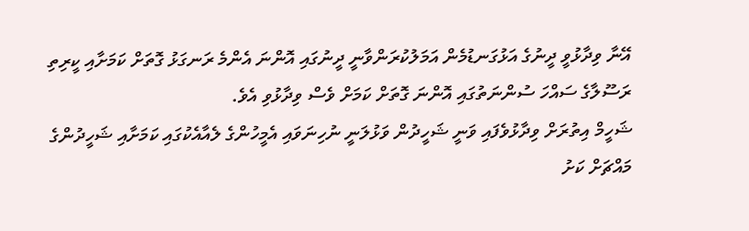އޭނާ ވިދާޅުވީ ދީނުގެ އަޅުގަނޑުމެން އަމަލުކުރަންވާނީ ދީނުގައި އޮންނަ އެންމެ ރަނގަޅު ގޮތަށް ކަމަށާއި ކީރިތި ރަސޫލާގެ ސައްހަ ސުންނަތުގައި އޮންނަ ގޮތަށް ކަމަށް ވެސް ވިދާޅުވި އެވެ.
ޝަހީމް އިތުރަށް ވިދާޅުވެފައި ވަނީ ޝަހީދުން ވަޅުލަނީ ނުހިނަވައި އެމީހުންގެ ލެއާއެކުގައި ކަމަށާއި ޝަހީދުންގެ މައްޗަށް ކަށު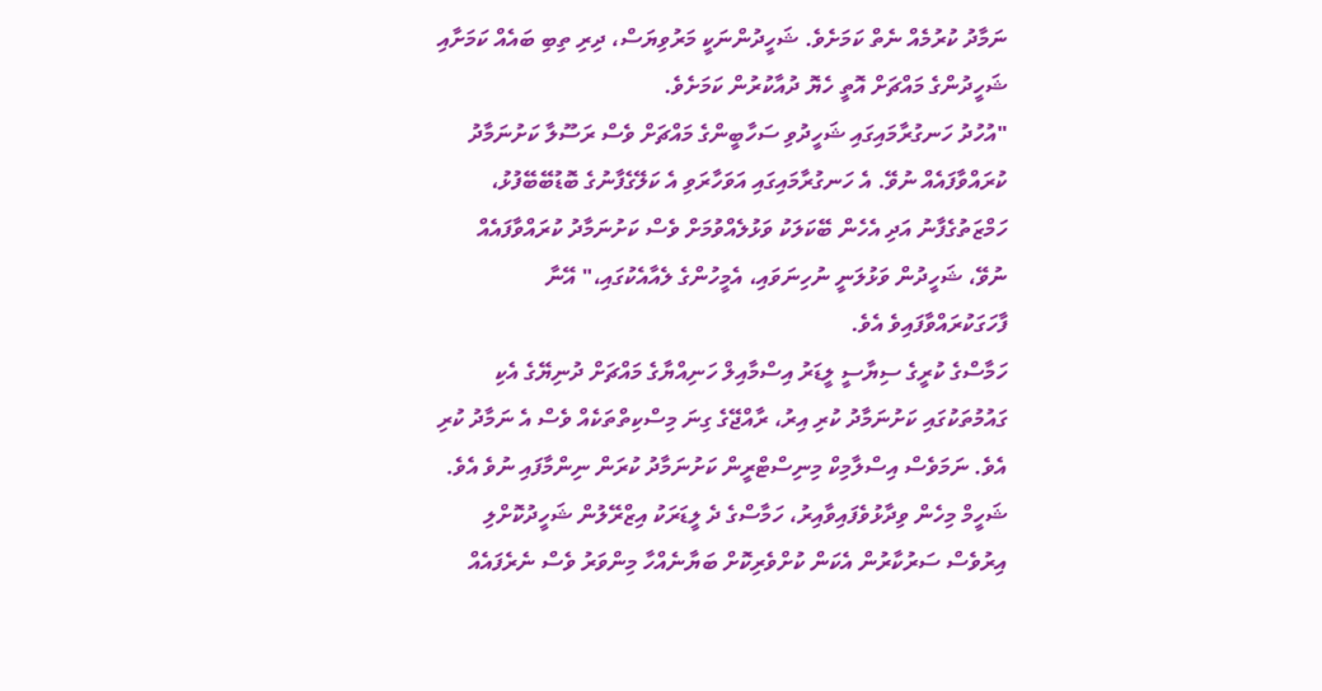ނަމާދު ކުރުމެއް ނެތް ކަމަށެވެ. ޝަހީދުންނަކީ މަރުވިޔަސް، ދިރި ތިބި ބައެއް ކަމަށާއި ޝަހީދުންގެ މައްޗަށް އޮތީ ހެޔޮ ދުއާކުރުން ކަމަށެވެ.
"އުހުދު ހަނގުރާމައިގައި ޝަހީދުވި ސަހާބީންގެ މައްޗަށް ވެސް ރަސޫލާ ކަށުނަމާދު ކުރައްވާފައެއް ނުވޭ. އެ ހަނގުރާމައިގައި އަވަހާރަވި އެ ކަލޭގެފާނުގެ ބޮޑުބޭބޭފުޅު، ހަމްޒަތުގެފާނު އަދި އެހެން ބޭކަލަކު ވަޅުލެއްވުމަށް ވެސް ކަށުނަމާދު ކުރައްވާފައެއް ނުވޭ، ޝަހީދުން ވަޅުލަނީ ނުހިނަވައި، އެމީހުންގެ ލެއާއެކުގައި،" އޭނާ ފާހަގަކުރައްވާފައިވެ އެވެ.
ހަމާސްގެ ކުރީގެ ސިޔާސީ ލީޑަރު އިސްމާއިލް ހަނިއްޔާގެ މައްޗަށް ދުނިޔޭގެ އެކި ގައުމުތަކުގައި ކަށުނަމާދު ކުރި އިރު، ރާއްޖޭގެ ގިނަ މިސްކިތްތަކެއް ވެސް އެ ނަމާދު ކުރި އެވެ. ނަމަވެސް އިސްލާމިކް މިނިސްޓްރީން ކަށުނަމާދު ކުރަން ނިންމާފައި ނުވެ އެވެ.
ޝަހީމް މިހެން ވިދާޅުވެފައިވާއިރު، ހަމާސްގެ ދެ ލީޑަރަކު އިޒްރޭލުން ޝަހީދުކޮށްލި އިރުވެސް ސަރުކާރުން އެކަން ކުށްވެރިކޮށް ބަޔާނެއްހާ މިންވަރު ވެސް ނެރެފައެއް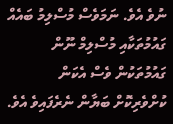ނުވެ އެވެ. ނަމަވެސް މުސްލިމު ބައެއް ގައުމުތަކާއި މުސްލިމް ނޫން ގައުމުތަކުން ވެސް އެކަން ކުށްވެރިކޮށް ބަޔާން ނެރެފައިވެ އެވެ.